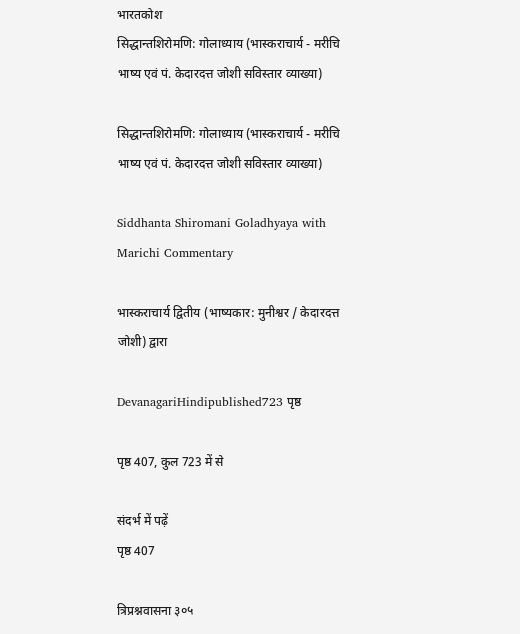भारतकोश
सिद्धान्तशिरोमणि: गोलाध्याय (भास्कराचार्य - मरीचि भाष्य एवं पं. केदारदत्त जोशी सविस्तार व्याख्या)

सिद्धान्तशिरोमणि: गोलाध्याय (भास्कराचार्य - मरीचि भाष्य एवं पं. केदारदत्त जोशी सविस्तार व्याख्या)

Siddhanta Shiromani Goladhyaya with Marichi Commentary

भास्कराचार्य द्वितीय (भाष्यकार: मुनीश्वर / केदारदत्त जोशी) द्वारा

DevanagariHindipublished723 पृष्ठ

पृष्ठ 407, कुल 723 में से

संदर्भ में पढ़ें
पृष्ठ 407

त्रिप्रश्नवासना ३०५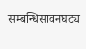सम्बन्धिसावनघट्य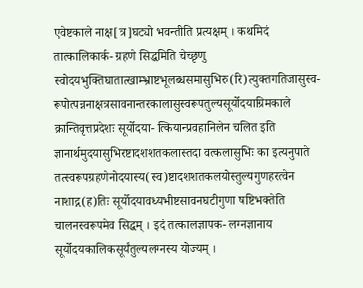एवेष्टकाले नाक्ष[त्र]घट्यो भवन्तीति प्रत्यक्षम् । कथमिदं तात्कालिकार्क- ग्रहणे सिद्धमिति चेच्छृणु स्वोदयभुक्तिघातात्खाम्भ्राष्टभूलब्धसमासुभिरु(रि)त्युक्तगतिजासुस्व- रूपोत्पन्ननाक्षत्रसावनान्तरकालासुस्वरूपतुल्यसूर्योदयाग्रिमकाले क्रान्तिवृत्तप्रदेशः सूर्योदया- त्कियान्प्रवहानिलेन चलित इति ज्ञानार्थमुदयासुभिरष्टादशशतकलास्तदा वत्कलासुभिः का इत्यनुपाते तत्स्वरूपग्रहणेनोदयास्य(स्व)ष्टादशशतकलयोस्तुल्यगुणहरत्वेन नाशाद्ग(ह)तिः सूर्योदयावध्यभीष्टसावनघटीगुणा षष्टिभक्तेति चालनस्वरूपमेव सिद्धम् । इदं तत्कालज्ञापक- लग्नज्ञानाय सूर्योदयकालिकसूर्यंतुल्यलग्नस्य योज्यम् ।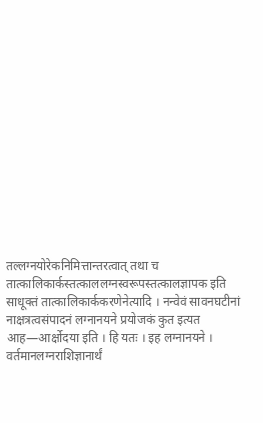तल्लग्नयोरेकनिमित्तान्तरत्वात् तथा च तात्कालिकार्कस्तत्काललग्नस्वरूपस्तत्कालज्ञापक इति साधूक्तं तात्कालिकार्ककरणेनेत्यादि । नन्वेवं सावनघटीनां नाक्षत्रत्वसंपादनं लग्नानयने प्रयोजकं कुत इत्यत आह—आर्क्षोदया इति । हि यतः । इह लग्नानयने । वर्तमानलग्नराशिज्ञानार्थं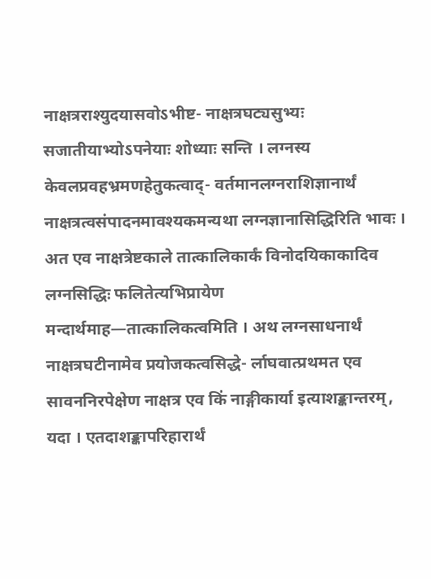नाक्षत्रराश्युदयासवोऽभीष्ट- नाक्षत्रघट्यसुभ्यः सजातीयाभ्योऽपनेयाः शोध्याः सन्ति । लग्नस्य केवलप्रवहभ्रमणहेतुकत्वाद्- वर्तमानलग्नराशिज्ञानार्थं नाक्षत्रत्वसंपादनमावश्यकमन्यथा लग्नज्ञानासिद्धिरिति भावः । अत एव नाक्षत्रेष्टकाले तात्कालिकार्कं विनोदयिकाकादिव लग्नसिद्धिः फलितेत्यभिप्रायेण मन्दार्थमाह—तात्कालिकत्वमिति । अथ लग्नसाधनार्थं नाक्षत्रघटीनामेव प्रयोजकत्वसिद्धे- र्लाघवात्प्रथमत एव सावननिरपेक्षेण नाक्षत्र एव किं नाङ्गीकार्या इत्याशङ्कान्तरम्, यदा । एतदाशङ्कापरिहारार्थं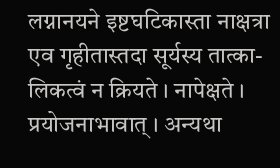लग्नानयने इष्टघटिकास्ता नाक्षत्रा एव गृहीतास्तदा सूर्यस्य तात्का- लिकत्वं न क्रियते । नापेक्षते । प्रयोजनाभावात् । अन्यथा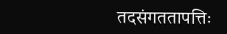तदसंगततापत्तिः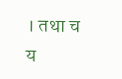। तथा च य